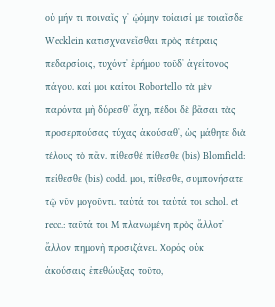οὐ μήν τι ποιναῖς γ᾽ ᾠόμην τοίαισί με τοιαῖσδε Wecklein κατισχνανεῖσθαι πρὸς πέτραις πεδαρσίοις, τυχόντ᾽ ἐρήμου τοῦδ᾽ ἀγείτονος πάγου. καί μοι καίτοι Robortello τὰ μὲν παρόντα μὴ δύρεσθ᾽ ἄχη, πέδοι δὲ βᾶσαι τὰς προσερπούσας τύχας ἀκούσαθ᾽, ὡς μάθητε διὰ τέλους τὸ πᾶν. πίθεσθέ πίθεσθε (bis) Blomfield: πείθεσθε (bis) codd. μοι, πίθεσθε, συμπονήσατε τῷ νῦν μογοῦντι. ταὐτά τοι ταὐτά τοι schol. et recc.: ταῦτά τοι M πλανωμένη πρὸς ἄλλοτ᾽ ἄλλον πημονὴ προσιζάνει. Χορός οὐκ ἀκούσαις ἐπεθώυξας τοῦτο,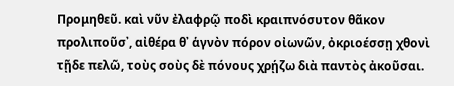Προμηθεῦ. καὶ νῦν ἐλαφρῷ ποδὶ κραιπνόσυτον θᾶκον προλιποῦσ᾽, αἰθέρα θ᾽ ἁγνὸν πόρον οἰωνῶν, ὀκριοέσσῃ χθονὶ τῇδε πελῶ, τοὺς σοὺς δὲ πόνους χρῄζω διὰ παντὸς ἀκοῦσαι.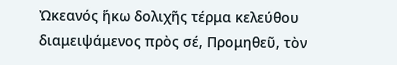Ὠκεανός ἥκω δολιχῆς τέρμα κελεύθου διαμειψάμενος πρὸς σέ, Προμηθεῦ, τὸν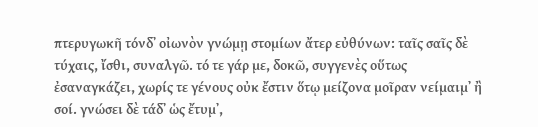πτερυγωκῆ τόνδ᾽ οἰωνὸν γνώμῃ στομίων ἄτερ εὐθύνων: ταῖς σαῖς δὲ τύχαις, ἴσθι, συναλγῶ. τό τε γάρ με, δοκῶ, συγγενὲς οὕτως ἐσαναγκάζει, χωρίς τε γένους οὐκ ἔστιν ὅτῳ μείζονα μοῖραν νείμαιμ᾽ ἢ σοί. γνώσει δὲ τάδ᾽ ὡς ἔτυμ᾽,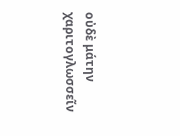οὐδὲ μάτην χαριτογλωσσεῖν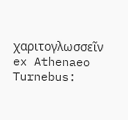χαριτογλωσσεῖν ex Athenaeo Turnebus: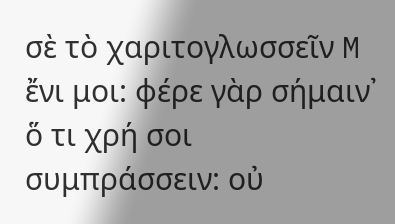σὲ τὸ χαριτογλωσσεῖν M ἔνι μοι: φέρε γὰρ σήμαιν᾽ ὅ τι χρή σοι συμπράσσειν: οὐ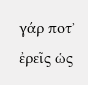γάρ ποτ᾽ ἐρεῖς ὡς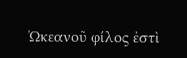Ὠκεανοῦ φίλος ἐστὶ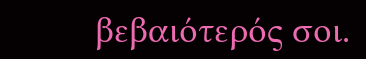βεβαιότερός σοι.